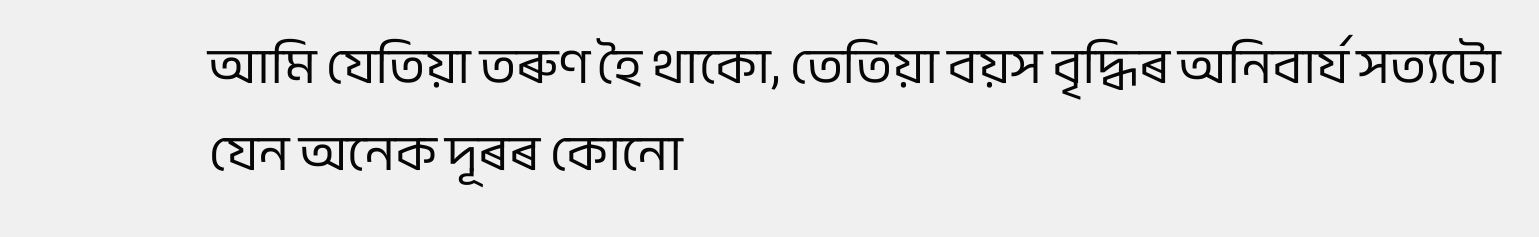আমি যেতিয়া তৰুণ হৈ থাকো, তেতিয়া বয়স বৃদ্ধিৰ অনিবার্য সত্যটো যেন অনেক দূৰৰ কোনো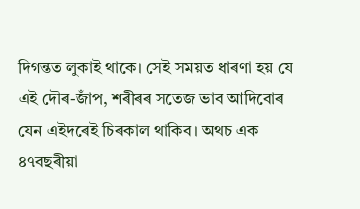দিগন্তত লুকাই থাকে। সেই সময়ত ধাৰণা হয় যে এই দৌৰ-জাঁপ, শৰীৰৰ সতেজ ভাব আদিবোৰ যেন এইদৰেই চিৰকাল থাকিব। অথচ এক ৪৭বছৰীয়া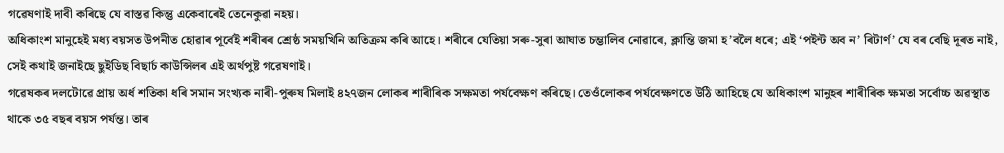গৱেষণাই দাবী কৰিছে যে বাস্তৱ কিন্তু একেবাৰেই তেনেকুৱা নহয়।
অধিকাংশ মানুহেই মধ্য বয়সত উপনীত হোৱাৰ পূৰ্বেই শৰীৰৰ শ্ৰেষ্ঠ সময়খিনি অতিক্রম কৰি আহে। শৰীৰে যেতিয়া সৰু-সুৰা আঘাত চম্ভালিব নোৱাৰে, ক্লান্তি জমা হ’বলৈ ধৰে; এই ‘পইন্ট অব ন’ ৰিটাৰ্ণ’ যে বৰ বেছি দূৰত নাই, সেই কথাই জনাইছে ছুইডিছ বিছাৰ্চ কাউন্সিলৰ এই অর্থপুষ্ট গরেষণাই।
গৱেষকৰ দলটোৱে প্রায় অর্ধ শতিকা ধৰি সমান সংখ্যক নাৰী-পুৰুষ মিলাই ৪২৭জন লোকৰ শাৰীৰিক সক্ষমতা পর্যবেক্ষণ কৰিছে। তেওঁলোকৰ পৰ্যবেক্ষণতে উঠি আহিছে যে অধিকাংশ মানুহৰ শাৰীৰিক ক্ষমতা সর্বোচ্চ অৱস্থাত থাকে ৩৫ বছৰ বয়স পর্যন্ত। তাৰ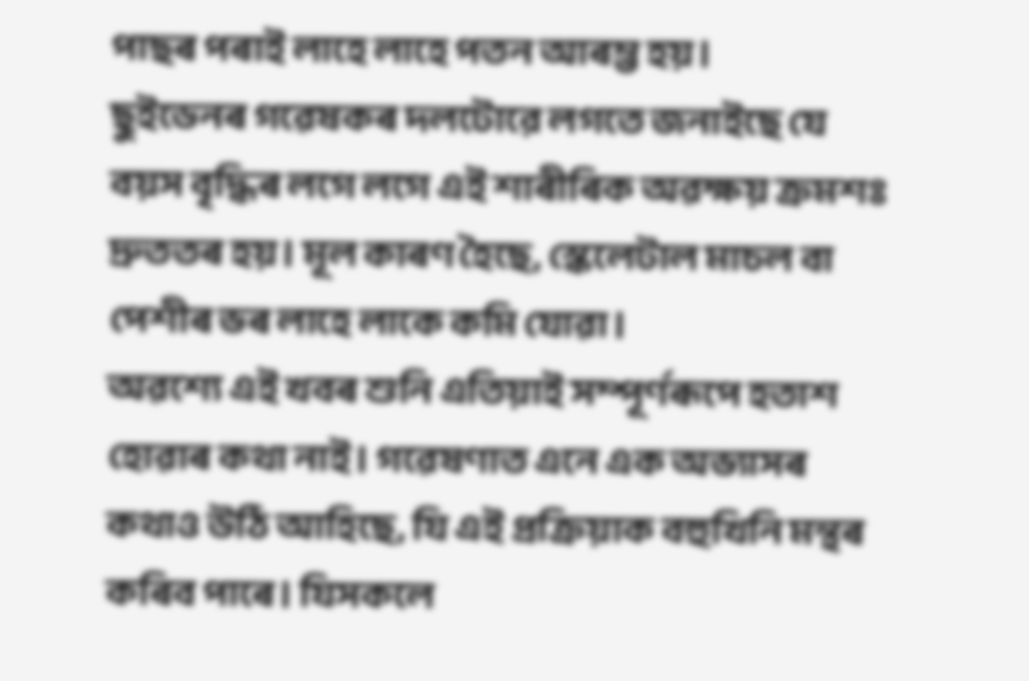পাছৰ পৰাই লাহে লাহে পতন আৰম্ভ হয়।
ছুইডেনৰ গৱেষকৰ দলটোরে লগতে জনাইছে যে বয়স বৃদ্ধিৰ লগে লগে এই শাৰীৰিক অৱক্ষয় ক্রমশঃ দ্রুততৰ হয়। মূল কাৰণ হৈছে, স্কেলেটাল মাচল বা পেশীৰ ভৰ লাহে লাকে কমি যোৱা।
অৱশ্যে এই খবৰ শুনি এতিয়াই সম্পূর্ণৰূপে হতাশ হোৱাৰ কথা নাই। গৱেষণাত এনে এক অভ্যাসৰ কথাও উঠি আহিছে, যি এই প্ৰক্ৰিয়াক বহুখিনি মন্থৰ কৰিব পাৰে। যিসকলে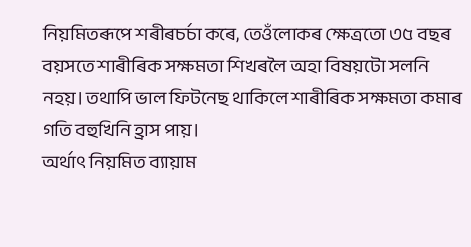নিয়মিতৰূপে শৰীৰচৰ্চা কৰে, তেওঁলোকৰ ক্ষেত্রতো ৩৫ বছৰ বয়সতে শাৰীৰিক সক্ষমতা শিখৰলৈ অহা বিষয়টো সলনি নহয়। তথাপি ভাল ফিটনেছ থাকিলে শাৰীৰিক সক্ষমতা কমাৰ গতি বহুখিনি হ্রাস পায়।
অর্থাৎ নিয়মিত ব্যায়াম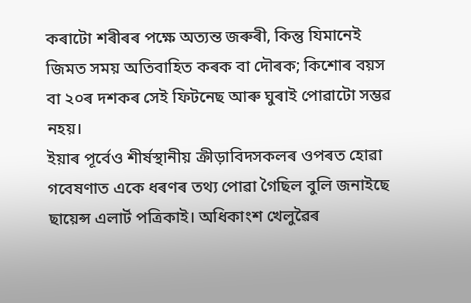কৰাটো শৰীৰৰ পক্ষে অত্যন্ত জৰুৰী, কিন্তু যিমানেই জিমত সময় অতিবাহিত কৰক বা দৌৰক; কিশোৰ বয়স বা ২০ৰ দশকৰ সেই ফিটনেছ আৰু ঘুৰাই পোৱাটো সম্ভৱ নহয়।
ইয়াৰ পূর্বেও শীর্ষস্থানীয় ক্রীড়াবিদসকলৰ ওপৰত হোৱা গবেষণাত একে ধৰণৰ তথ্য পোৱা গৈছিল বুলি জনাইছে ছায়েন্স এলার্ট পত্রিকাই। অধিকাংশ খেলুৱৈৰ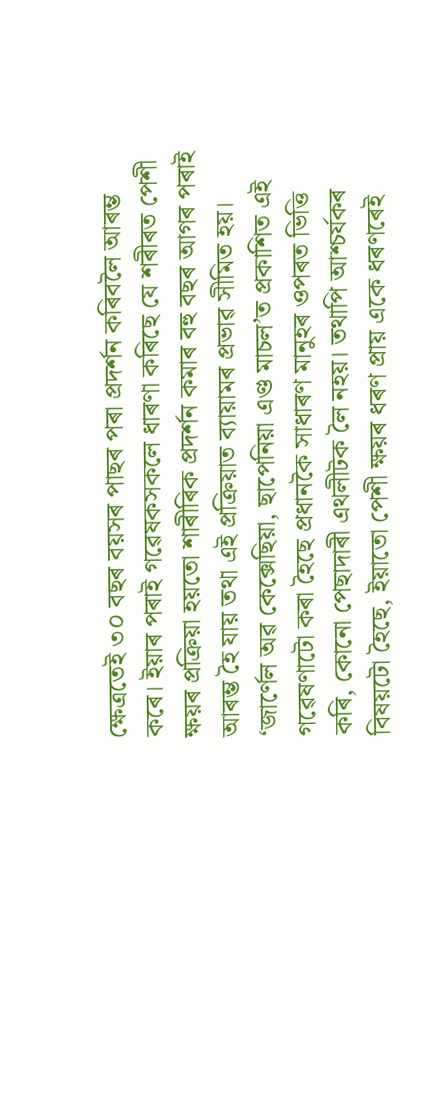ক্ষেত্ৰতেই ৩০ বছৰ বয়সৰ পাছৰ পৰা প্ৰদৰ্শন কৰিবলৈ আৰম্ভ কৰে। ইয়াৰ পৰাই গৱেষকসকলে ধাৰণা কৰিছে যে শৰীৰত পেশী ক্ষয়ৰ প্ৰক্ৰিয়া হয়তো শাৰীৰিক প্ৰদৰ্শন কমাৰ বহু বছৰ আগৰ পৰাই আৰম্ভ হৈ যায় তথা এই প্রক্রিয়াত ব্যায়ামৰ প্রভাৱ সীমিত হয়।
‘জার্ণেল অৱ কেক্সেছিয়া, ছাপেনিয়া এণ্ড মাচল’ত প্রকাশিত এই গৱেষণাটো কৰা হৈছে প্ৰধানকৈ সাধাৰণ মানুহৰ ওপৰত ভিত্তি কৰি, কোনো পেছাদাৰী এথলীটক লৈ নহয়। তথাপি আশ্চৰ্যকৰ বিষয়টো হৈছে, ইয়াতো পেশী ক্ষয়ৰ ধৰণ প্ৰায় একে ধৰণৰেই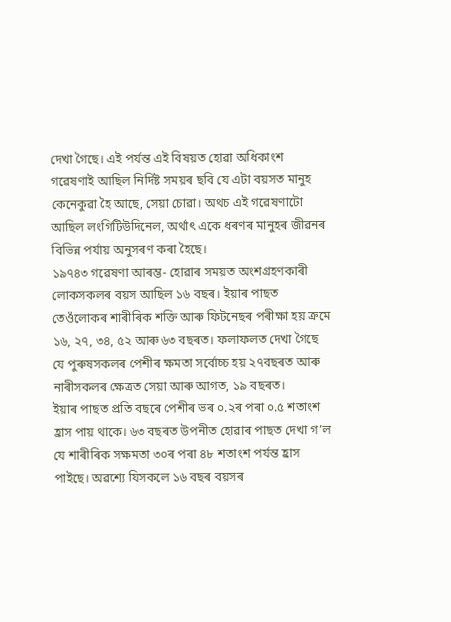দেখা গৈছে। এই পর্যন্ত এই বিষয়ত হোৱা অধিকাংশ গৱেষণাই আছিল নির্দিষ্ট সময়ৰ ছবি যে এটা বয়সত মানুহ কেনেকুৱা হৈ আছে, সেয়া চোৱা। অথচ এই গৱেষণাটো আছিল লংগিটিউদিনেল, অর্থাৎ একে ধৰণৰ মানুহৰ জীৱনৰ বিভিন্ন পর্যায় অনুসৰণ কৰা হৈছে।
১৯৭৪৩ গৱেষণা আৰম্ভ- হোৱাৰ সময়ত অংশগ্ৰহণকাৰী লোকসকলৰ বয়স আছিল ১৬ বছৰ। ইয়াৰ পাছত তেওঁলোকৰ শাৰীৰিক শক্তি আৰু ফিটনেছৰ পৰীক্ষা হয় ক্রমে ১৬, ২৭, ৩৪, ৫২ আৰু ৬৩ বছৰত। ফলাফলত দেখা গৈছে যে পুৰুষসকলৰ পেশীৰ ক্ষমতা সর্বোচ্চ হয় ২৭বছৰত আৰু নাৰীসকলৰ ক্ষেত্ৰত সেয়া আৰু আগত, ১৯ বছৰত।
ইয়াৰ পাছত প্ৰতি বছৰে পেশীৰ ভৰ ০.২ৰ পৰা ০.৫ শতাংশ হ্রাস পায় থাকে। ৬৩ বছৰত উপনীত হোৱাৰ পাছত দেখা গ’ল যে শাৰীৰিক সক্ষমতা ৩০ৰ পৰা ৪৮ শতাংশ পর্যন্ত হ্রাস পাইছে। অৱশ্যে যিসকলে ১৬ বছৰ বয়সৰ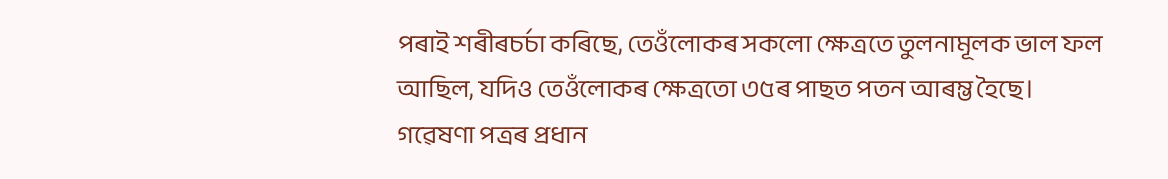পৰাই শৰীৰচৰ্চা কৰিছে, তেওঁলোকৰ সকলো ক্ষেত্রতে তুলনামূলক ভাল ফল আছিল, যদিও তেওঁলোকৰ ক্ষেত্ৰতো ৩৫ৰ পাছত পতন আৰম্ভ হৈছে।
গৱেষণা পত্ৰৰ প্ৰধান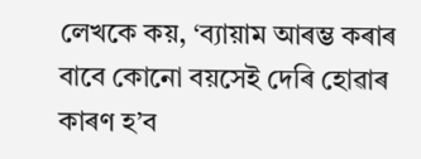লেখকে কয়, ‘ব্যায়াম আৰম্ভ কৰাৰ বাবে কোনো বয়সেই দেৰি হোৱাৰ কাৰণ হ’ব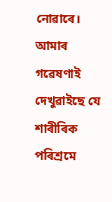নোৱাৰে। আমাৰ গৱেষণাই দেখুৱাইছে যে শাৰীৰিক পৰিশ্রমে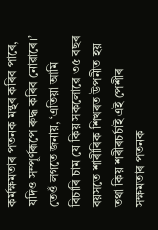কর্মক্ষমতাৰ পতনক মন্থৰ কৰিব পাৰে, যদিও সম্পূৰ্ণৰূপে ৰুদ্ধ কৰিব নোৱাৰে।’ তেওঁ লগতে জনায়, ‘এতিয়া আমি বিচাৰি চাম যে কিয় সকলোৱে ৩৫ বছৰ বয়সতে শাৰীৰিক শিখৰত উপনীত হয় তথা কিয় শৰীৰচৰ্চাই এই পেশীৰ সক্ষমতাৰ পতনক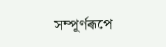সম্পূৰ্ণৰূপে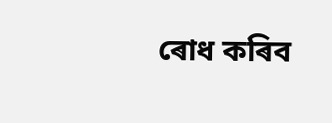ৰোধ কৰিব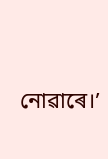নোৱাৰে।’